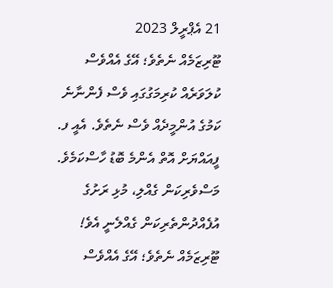21 އެޕްރީލް 2023
ޓޫރިޒަމެއް ނެތެވެ؛ އޭގެ އެއްވެސް ކުލަވަރެއް ކުރިމަގުގައި ވެސް ފެންނާނެ ކަމުގެ އުންމީދެއް ވެސް ނެތެވެ. އެއީ ފ. ފީއައްޔަށް އޮތް އެންމެ ބޮޑު ހާސްކަމެވެ. މަސްވެރިކަން ގެއްލި، މުޅި ރަށުގެ އުފެއްދުންތެރިކަން ގެއްލެނީ އެވެ!
ޓޫރިޒަމެއް ނެތެވެ؛ އޭގެ އެއްވެސް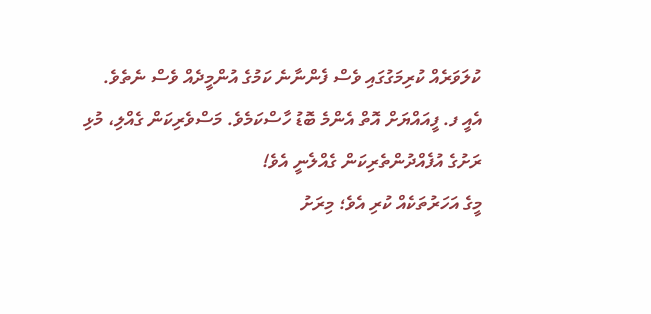ކުލަވަރެއް ކުރިމަގުގައި ވެސް ފެންނާނެ ކަމުގެ އުންމީދެއް ވެސް ނެތެވެ. އެއީ ފ. ފީއައްޔަށް އޮތް އެންމެ ބޮޑު ހާސްކަމެވެ. މަސްވެރިކަން ގެއްލި، މުޅި ރަށުގެ އުފެއްދުންތެރިކަން ގެއްލެނީ އެވެ!
މީގެ އަހަރުތަކެއް ކުރި އެވެ؛ މިރަށު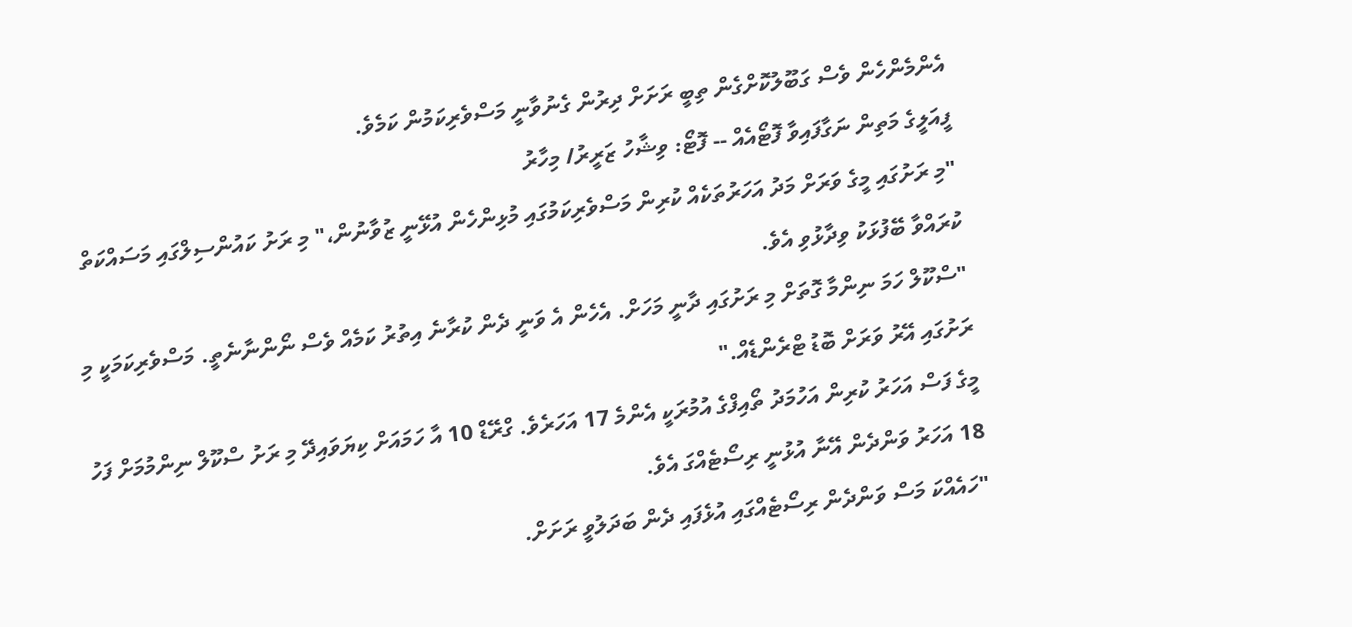އެންމެންހެން ވެސް ގަބޫލުކޮށްގެން ތިބީ ރަށަށް ދިރުން ގެނުވާނީ މަސްވެރިކަމުން ކަމެވެ.
ފީއަލީގެ މަތިން ނަގާފައިވާ ފޮޓޯއެއް -- ފޮޓޯ: ވިޝާހު ޒަރީރު/ މިހާރު
"މި ރަށުގައި މީގެ ވަރަށް މަދު އަހަރުތަކެއް ކުރިން މަސްވެރިކަމުގައި މުޅިންހެން އުޅޭނީ ޒުވާނުން،" މި ރަށު ކައުންސިލްގައި މަސައްކަތް ކުރައްވާ ބޭފުޅަކު ވިދާޅުވި އެވެ.
"ސްކޫލް ހަމަ ނިންމާ ގޮތަށް މި ރަށުގައި ދާނީ މަހަށް. އެހެން އެ ވަނީ ދެން ކުރާނެ އިތުރު ކަމެއް ވެސް ނޯންނާނެތީ. މަސްވެރިކަމަކީ މި ރަށުގައި އޭރު ވަރަށް ބޮޑު ޓްރެންޑެއް."
މީގެ ފަސް އަހަރު ކުރިން އަހުމަދު ތޯއިފްގެ އުމުރަކީ އެންމެ 17 އަހަރެވެ. ގްރޭޑް 10 އާ ހަމައަށް ކިޔަވައިދޭ މި ރަށު ސްކޫލް ނިންމުމަށް ފަހު 18 އަހަރު ވަންދެން އޭނާ އުޅުނީ ރިސޯޓެއްގަ އެވެ.
"ހައެއްކަ މަސް ވަންދެން ރިސޯޓެއްގައި އުޅެފައި ދެން ބަދަލުވީ ރަށަށް.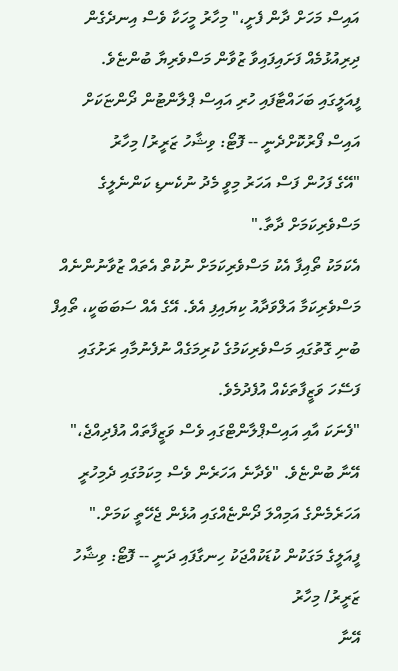އައިސް މަހަށް ދާން ފެށީ،" މިހާރު މީހަކާ ވެސް އިނދެގެން ދިރިއުޅުމެއް ފަށައިފައިވާ ޒުވާން މަސްވެރިޔާ ބުންޏެވެ.
ފީއަލީގައި ބަހައްޓާފައި ހުރި އައިސް ޕްލާންޓުން ދޯންޏަކަށް އައިސް ފޯރުކޮށްދެނީ -- ފޮޓޯ: ވިޝާހު ޒަރީރު/ މިހާރު
"އޭގެ ފަހުން ފަސް އަހަރު މިވީ މެދު ނުކެނޑި ކަންނެލީގެ މަސްވެރިކަމަށް ދާތާ."
އެކަމަކު ތޯއިފާ އެކު މަސްވެރިކަމަށް ނުކުތް އެތައް ޒުވާނުންނެއް މަސްވެރިކަމާ އަލްވަދާއު ކިޔައިފި އެވެ. އޭގެ އެއް ސަބަބަކީ، ތޯއިފް ބުނި ގޮތުގައި މަސްވެރިކަމުގެ ކުރިމަގެއް ނުފެނުމާއި ރަށުގައި ފަސޭހަ ވަޒީފާތަކެއް އުފެދުމެވެ.
"ފެނަކަ އާއި އައިސްޕްލާންޓްގައި ވެސް ވަޒީފާތައް އުފެދިއްޖެ،" އޭނާ ބުންޏެވެ. "ވެދާނެ އަހަރެން ވެސް މިކަމުގައި ދެމިހުރީ އަހަރެމެންގެ އަމިއްލަ ދޯންޏެއްގައި އުޅެން ޖެހޭތީ ކަމަށް."
ފީއަލީގެ މަގަކުން ކުޑަކުއްޖަކު ހިނގާފައި ދަނީ -- ފޮޓޯ: ވިޝާހު ޒަރީރު/ މިހާރު
އޭނާ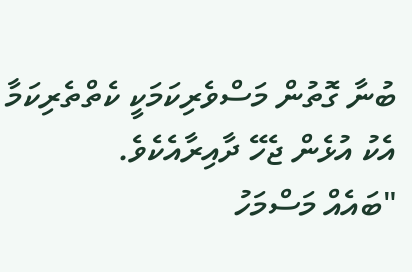ބުނާ ގޮތުން މަސްވެރިކަމަކީ ކެތްތެރިކަމާ އެކު އުޅެން ޖެހޭ ދާއިރާއެކެވެ.
"ބައެއް މަސްމަހު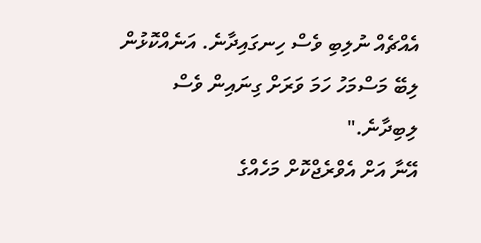އެއްޗެއް ނުލިބި ވެސް ހިނގައިދާނެ. އަނެއްކޮޅުން ލިބޭ މަސްމަހު ހަމަ ވަރަށް ގިނައިން ވެސް ލިބިދާނެ."
އޭނާ އަށް އެވްރެޖްކޮށް މަހެއްގެ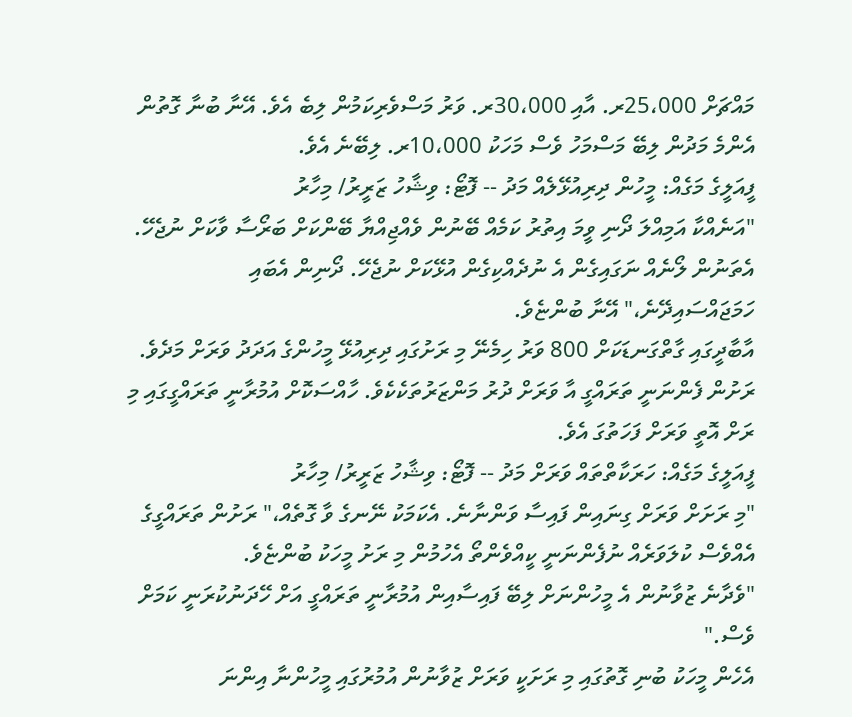މައްޗަށް 25،000ރ. އާއި 30،000ރ. ވަރު މަސްވެރިކަމުން ލިބެ އެވެ. އޭނާ ބުނާ ގޮތުން އެންމެ މަދުން ލިބޭ މަސްމަހު ވެސް މަހަކު 10،000ރ. ލިބޭނެ އެވެ.
ފީއަލީގެ މަގެއް: މީހުން ދިރިއުޅޭލެއް މަދު -- ފޮޓޯ: ވިޝާހު ޒަރީރު/ މިހާރު
"އަނެއްކާ އަމިއްލަ ދޯނި ވީމަ އިތުރު ކަމެއް ބޭނުން ވެއްޖިއްޔާ ބޭންކަށް ބަރޯސާ ވާކަށް ނުޖެހޭ. އެތަނުން ލޯނެއް ނަގައިގެން އެ ނުދެއްކިގެން އުޅޭކަށް ނުޖެހޭ. ދޯނިން އެބައި ހަމަޖައްސައިދޭނެ،" އޭނާ ބުންޏެވެ.
އާބާދީގައި ގާތްގަނޑަކަށް 800 ވަރު ހިމެނޭ މި ރަށުގައި ދިރިއުޅޭ މީހުންގެ އަދަދު ވަރަށް މަދެވެ. ރަށުން ފެންނަނީ ތަރައްގީ އާ ވަރަށް ދުރު މަންޒަރުތަކެކެވެ. ހާއްސަކޮށް އުމުރާނީ ތަރައްގީގައި މި ރަށް އޮތީ ވަރަށް ފަހަތުގަ އެވެ.
ފީއަލީގެ މަގެއް: ހަރަކާތްތައް ވަރަށް މަދު -- ފޮޓޯ: ވިޝާހު ޒަރީރު/ މިހާރު
"މި ރަށަށް ވަރަށް ގިނައިން ފައިސާ ވަންނާނެ. އެކަމަކު ނޭނގެ ވާ ގޮތެއް،" ރަށުން ތަރައްގީގެ އެއްވެސް ކުލަވަރެއް ނުފެންނަނީ ކީއްވެންތޯ އެހުމުން މި ރަށު މީހަކު ބުންޏެވެ.
"ވެދާނެ ޒުވާނުން އެ މީހުންނަށް ލިބޭ ފައިސާއިން އުމުރާނީ ތަރައްގީ އަށް ހޭދަނުކުރަނީ ކަމަށް ވެސް."
އެހެން މީހަކު ބުނި ގޮތުގައި މި ރަށަކީ ވަރަށް ޒުވާނުން އުމުރުގައި މީހުންނާ އިންނަ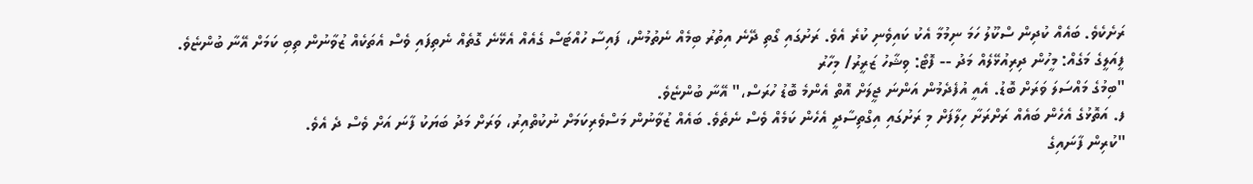ރަށެކެވެ. ބައެއް ކުދިން ސްކޫލު ހަމަ ނިމުމާ އެކު ކައިވެނި ކުރެ އެވެ. ރަށުގައި ގޯތި ދޭނެ އިތުރު ބިމެއް ނެތުމުން، ފައިސާ ހުއްޓަސް ގެއެއް އެޅޭނެ ގޮތެއް ނެތިފައި ވެސް އެތަކެއް ޒުވާނުން ތިބި ކަމަށް އޭނާ ބުންޏެވެ.
ފީއަލީގެ މަގެއް: މީހުން ދިރިއުޅޭލެއް މަދު -- ފޮޓޯ: ވިޝާހު ޒަރީރު/ މިހާރު
"ބިމުގެ މައްސަލަ ވަރަށް ބޮޑު. އެއީ އުފެދެމުން އަންނަ ޖީލަށް އޮތް އެންމެ ބޮޑު ހުރަސް،" އޭނާ ބުންޏެވެ.
ފ. އަތޮޅުގެ އެހެން ބައެއް ރަށްރަށާ ހިލާފަށް މި ރަށުގައި އިގްތިސާދީ އެހެން ކަމެއް ވެސް ނެތެވެ. ބައެއް ޒުވާނުން މަސްވެރިކަމަށް ނުކުތްއިރު، ވަރަށް މަދު ބަޔަކު ފާނަ އަށް ވެސް ދެ އެވެ.
"ކުރިން ފާނައިގެ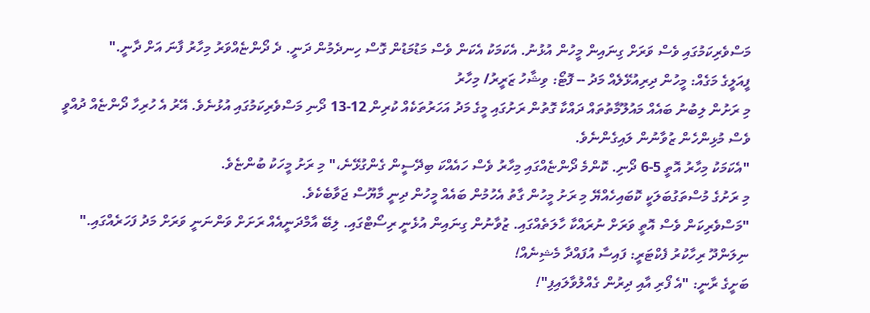މަސްވެރިކަމުގައި ވެސް ވަރަށް ގިނައިން މީހުން އުޅުނު. އެކަމަކު އެކަން ވެސް މަޑުމަޑުން ގޮސް ހިނދެމުން ދަނީ. ދެ ދޯންޏެއްވަރު މިހާރު ފާނަ އަށް ދާނީ."
ފީއަލީގެ މަގެއް: މީހުން ދިރިއުޅޭލެއް މަދު -- ފޮޓޯ: ވިޝާހު ޒަރީރު/ މިހާރު
މި ރަށުން ލިބުނު ބައެއް މައުލޫމާތުތައް ދައްކާ ގޮތުން ރަށުގައި މީގެ މަދު އަހަރުތަކެއް ކުރިން 12-13 ދޯނި މަސްވެރިކަމުގައި އުޅުނެވެ. އޭރު އެ ހުރިހާ ދޯންޏެއް ދުއްވީ ވެސް މުޅިންހެން ޒުވާނުން ލައިގެންނެވެ.
"އެކަމަކު މިހާރު އޮތީ 5-6 ދޯނި. ކޮންމެ ދޯންޏެއްގައި މިހާރު ވެސް ހައެއްކަ ބިދޭސީން ގެންގުޅޭނެ،" މި ރަށު މީހަކު ބުންޏެވެ.
މި ރަށުގެ މުސްތަގުބަލަކީ ކޮބައިހެއްޔޭ މި ރަށު މީހުން ގާތު އެހުމުން ބައެއް މީހުން ދިނީ މާޔޫސް ޖަވާބެކެވެ.
"މަސްވެރިކަން ވެސް އޮތީ ވަރަށް ނުރައްކާ ހާލަތެއްގައި. ޒުވާނުން ގިނައިން އުޅެނީ ރިސޯޓްގައި. ލިބޭ އާމްދަނީއެއް ރަށަށް ވަންނަނީ ވަރަށް މަދު ފަހަރެއްގައި."
ނިލަންދޫ ރިހާކުރު ފެކްޓަރީ: ފައިސާ އުފައްދާ މެޝިނެއް!
ބަށީގެ ރާނީ: "އެ ފޯރި އާއި ދިރުން ގެއްލުވާލައިފި"!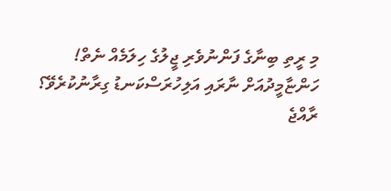މި ރީތި ބިނާގެ ފަންނުވެރި ޖީލުގެ ހިލަމެއް ނެތް!
ހަންޏާމީދުއަށް ނާރައި އަލިހުރަސްކަނޑު ގިރާނުކުރެވޭ؟
ރާއްޖެ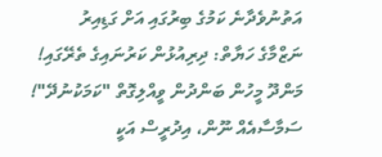އަތުނުވެދާނެ ކަމުގެ ބިރުގައި އަށް ގަޑިއިރު
ނަޒްމާގެ ހަޔާތް: ދިރިއުޅުން ކަރުނައިގެ ތެރޭގައި!
މަންދޫ މީހުން ބަންދުން ވީއްލިގޮތް "ކަމަކުނުދޭ"!
ސަމާސާއެއް ނޫން، އިދުރީސް އަކީ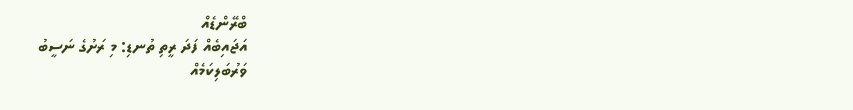ބްރޭންޑެއް
އަޖައިބެއް ފަދަ ރީތި ތުނޑި: މި ރަށުގެ ނަސީބު
ވަރުބަލިކަމެއް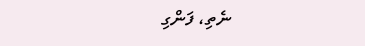ނެތި، ފަންގި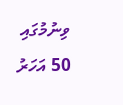ވިނުމުގައި 50 އަހަރު